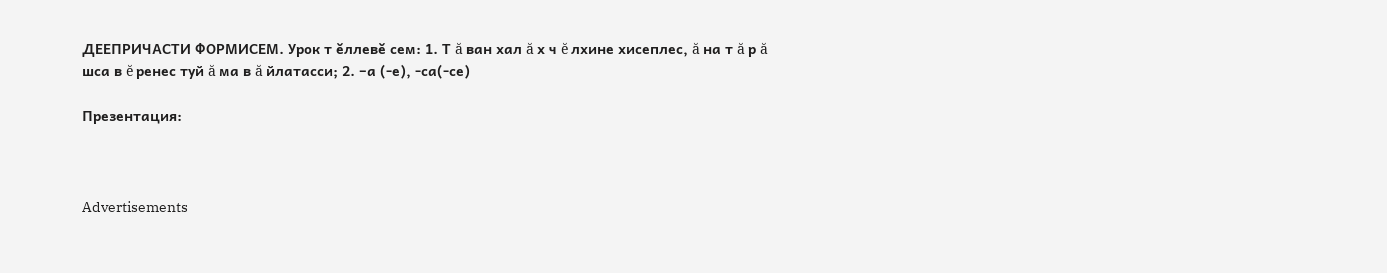ДЕЕПРИЧАСТИ ФОРМИСЕМ. Урок т ĕллевĕ сем: 1. Т ă ван хал ă х ч ĕ лхине хисеплес, ă на т ă р ă шса в ĕ ренес туй ă ма в ă йлатасси; 2. –а (-е), -са(-се)

Презентация:



Advertisements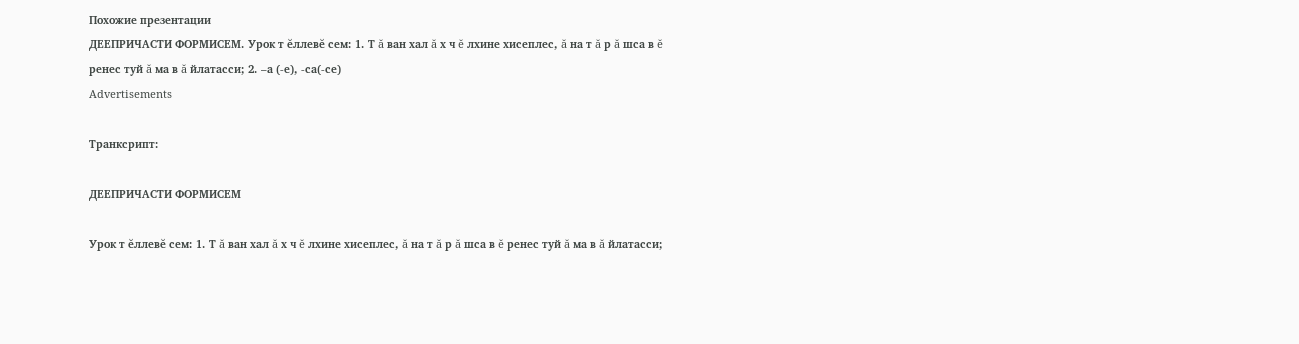Похожие презентации
ДЕЕПРИЧАСТИ ФОРМИСЕМ. Урок т ĕллевĕ сем: 1. Т ă ван хал ă х ч ĕ лхине хисеплес, ă на т ă р ă шса в ĕ ренес туй ă ма в ă йлатасси; 2. –а (-е), -са(-се)
Advertisements

Транксрипт:

ДЕЕПРИЧАСТИ ФОРМИСЕМ

Урок т ĕллевĕ сем: 1. Т ă ван хал ă х ч ĕ лхине хисеплес, ă на т ă р ă шса в ĕ ренес туй ă ма в ă йлатасси;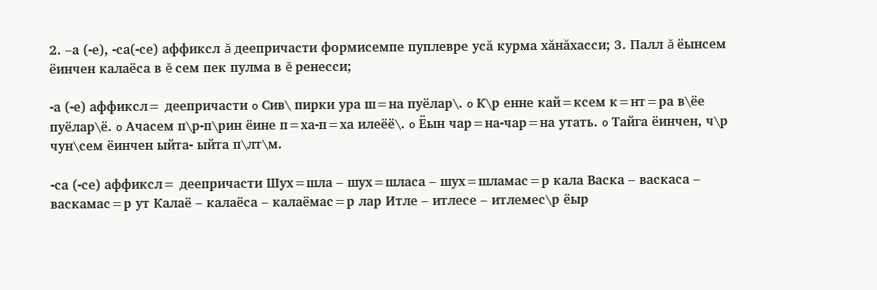2. –а (-е), -са(-се) аффиксл ă деепричасти формисемпе пуплевре усă курма хăнăхасси; 3. Палл ă ёынсем ёинчен калаёса в ĕ сем пек пулма в ĕ ренесси;

-а (-е) аффиксл= деепричасти o Сив\ пирки ура ш=на пуёлар\. o К\р енне кай=ксем к=нт=ра в\ёе пуёлар\ё. o Ачасем п\р-п\рин ёине п=ха-п=ха илеёё\. o Ёын чар=на-чар=на утать. o Тайга ёинчен, ч\р чун\сем ёинчен ыйта- ыйта п\лт\м.

-са (-се) аффиксл= деепричасти Шух=шла – шух=шласа – шух=шламас=р кала Васка – васкаса – васкамас=р ут Калаё – калаёса – калаёмас=р лар Итле – итлесе – итлемес\р ёыр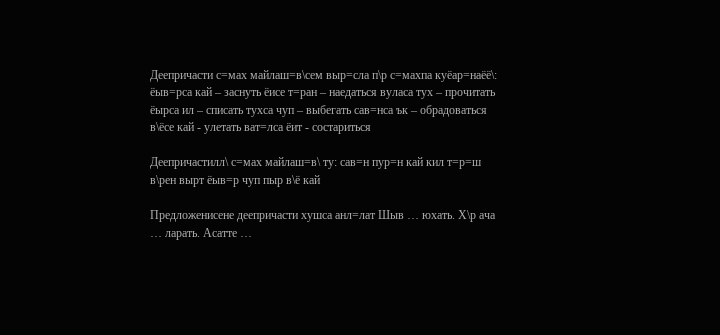Деепричасти с=мах майлаш=в\сем выр=сла п\р с=махпа куёар=наёё\: ёыв=рса кай – заснуть ёисе т=ран – наедаться вуласа тух – прочитать ёырса ил – списать тухса чуп – выбегать сав=нса ък – обрадоваться в\ёсе кай - улетать ват=лса ёит - состариться

Деепричастилл\ с=мах майлаш=в\ ту: сав=н пур=н кай кил т=р=ш в\рен вырт ёыв=р чуп пыр в\ё кай

Предложенисене деепричасти хушса анл=лат Шыв … юхать. Х\р ача … ларать. Асатте …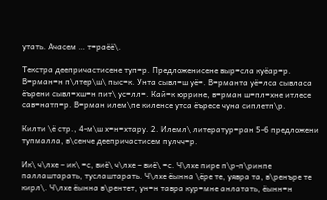утать. Ачасем … т=раёё\.

Текстра деепричастисене туп=р. Предложенисене выр=сла куёар=р. В=рман=н п\лтер\ш\ пыс=к. Унта сывл=ш уё=. В=рманта уё=лса сывласа ёърени сывл=хш=н пит\ ус=лл=. Кай=к юррине, в=рман ш=пл=хне итлесе сав=натп=р. В=рман илем\пе киленсе утса ёъресе чуна сиплетп\р.

Килти \ё стр., 4-м\ш х=н=хтару. 2. Илемл\ литератур=ран 5-6 предложени тупмалла, в\сенче деепричастисем пулчч=р.

Ик\ ч\лхе – ик\ =с, виё\ ч\лхе – виё\ =с. Ч\лхе пире п\р-п\ринпе паллаштарать, туслаштарать. Ч\лхе ёынна \ёре те, уявра та, в\ренъре те кирл\. Ч\лхе ёынна в\рентет, ун=н тавра кур=мне анлатать, ёынн=н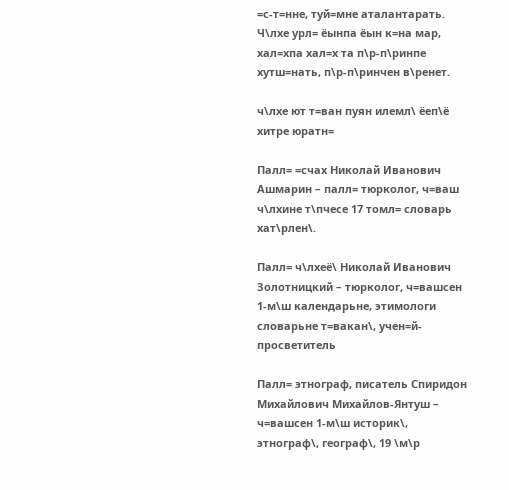=с-т=нне, туй=мне аталантарать. Ч\лхе урл= ёынпа ёын к=на мар, хал=хпа хал=х та п\р-п\ринпе хутш=нать, п\р-п\ринчен в\ренет.

ч\лхе ют т=ван пуян илемл\ ёеп\ё хитре юратн=

Палл= =счах Николай Иванович Ашмарин – палл= тюрколог, ч=ваш ч\лхине т\пчесе 17 томл= словарь хат\рлен\.

Палл= ч\лхеё\ Николай Иванович Золотницкий – тюрколог, ч=вашсен 1-м\ш календарьне, этимологи словарьне т=вакан\, учен=й- просветитель

Палл= этнограф, писатель Спиридон Михайлович Михайлов-Янтуш – ч=вашсен 1-м\ш историк\, этнограф\, географ\, 19 \м\р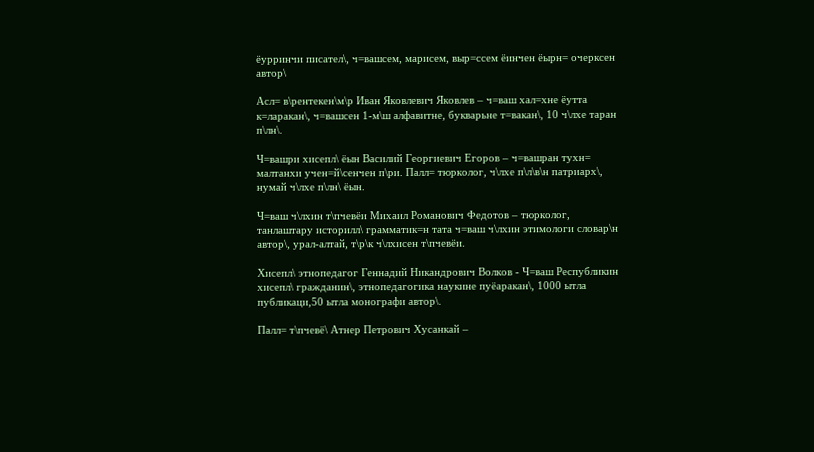ёурринчи писател\, ч=вашсем, марисем, выр=ссем ёинчен ёырн= очерксен автор\

Асл= в\рентекен\м\р Иван Яковлевич Яковлев – ч=ваш хал=хне ёутта к=ларакан\, ч=вашсен 1-м\ш алфавитне, букварьне т=вакан\, 10 ч\лхе таран п\лн\.

Ч=вашри хисепл\ ёын Василий Георгиевич Егоров – ч=вашран тухн= малтанхи учен=й\сенчен п\ри. Палл= тюрколог, ч\лхе п\л\в\н патриарх\, нумай ч\лхе п\лн\ ёын.

Ч=ваш ч\лхин т\пчевёи Михаил Романович Федотов – тюрколог, танлаштару историлл\ грамматик=н тата ч=ваш ч\лхин этимологи словар\н автор\, урал-алтай, т\р\к ч\лхисен т\пчевёи.

Хисепл\ этнопедагог Геннадий Никандрович Волков - Ч=ваш Республикин хисепл\ гражданин\, этнопедагогика наукине пуёаракан\, 1000 ытла публикаци,50 ытла монографи автор\.

Палл= т\пчевё\ Атнер Петрович Хусанкай –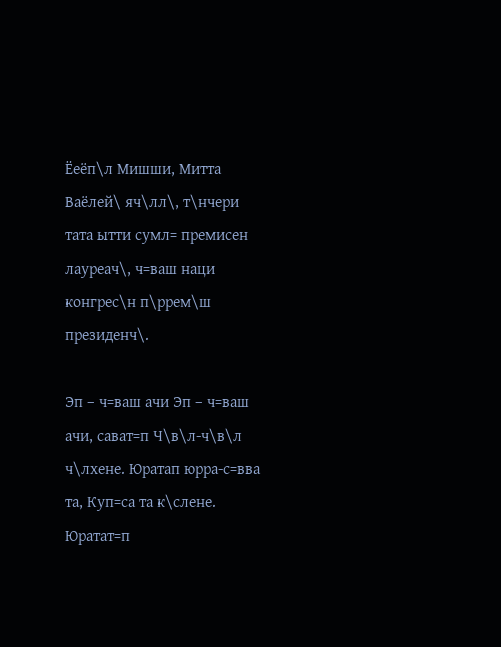Ёеёп\л Мишши, Митта Ваёлей\ яч\лл\, т\нчери тата ытти сумл= премисен лауреач\, ч=ваш наци конгрес\н п\ррем\ш президенч\.

Эп – ч=ваш ачи Эп – ч=ваш ачи, сават=п Ч\в\л-ч\в\л ч\лхене. Юратап юрра-с=вва та, Куп=са та к\слене. Юратат=п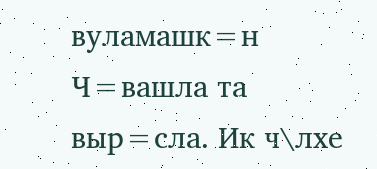вуламашк=н Ч=вашла та выр=сла. Ик ч\лхе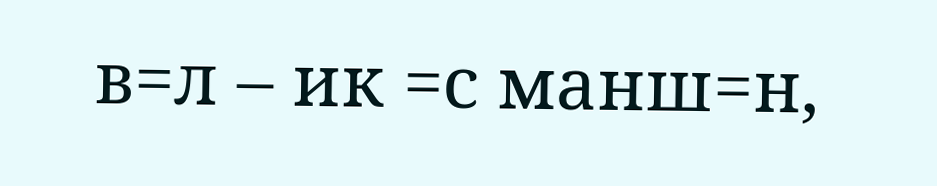в=л – ик =с манш=н,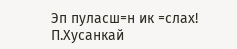Эп пуласш=н ик =слах! П.Хусанкай